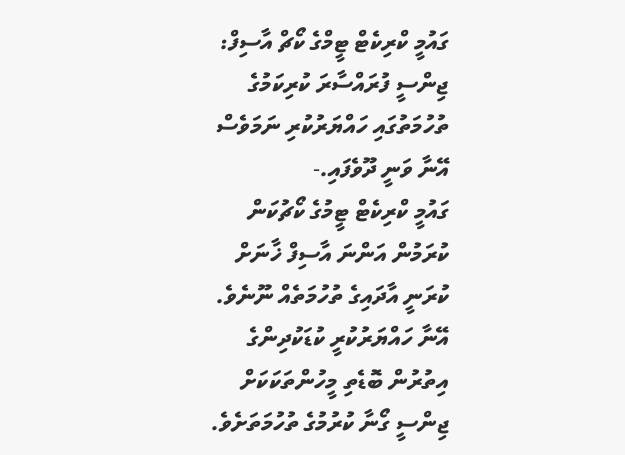ގައުމީ ކްރިކެޓް ޓީމްގެ ކޯޗް އާސިފް: ޖިންސީ ފުރައްސާރަ ކުރިކަމުގެ ތުހުމަތުގައި ހައްޔަރުކުރި ނަމަވެސް އޭނާ ވަނީ ދޫވެފައި.-
ގައުމީ ކްރިކެޓް ޓީމުގެ ކޯޗުކަން ކުރަމުން އަންނަ އާސިފް ޚާނަށް ކުރަނީ އާދައިގެ ތުހުމަތެއް ނޫނެވެ. އޭނާ ހައްޔަރުކުރީ ކުޑަކުދިންގެ އިތުރުން ބޮޑެތި މީހުންތަކަކަށް ޖިންސީ ގޯނާ ކުރުމުގެ ތުހުމަތަށެވެ.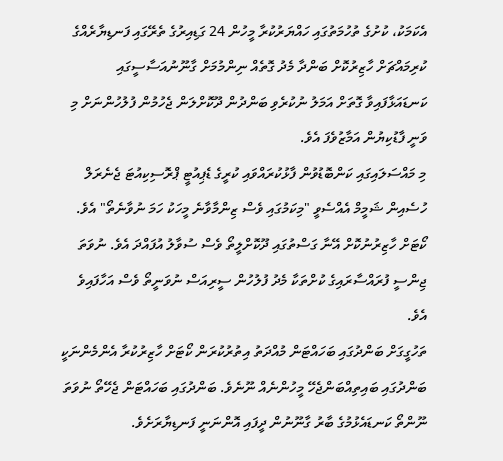އެކަމަކު، ކުށުގެ ތުހުމަތުގައި ހައްޔަރުކުރާ މީހުން 24 ގަޑިއިރުގެ ތެރޭގައި ފަނޑިޔާރެއްގެ ކުރިމައްޗަށް ހާޒިރުކޮށް ބަންދާ މެދު ގޮތެއް ނިންމުމަށް ގާނޫނުއަސާސީގައި ކަނޑައަޅާފައިވާ ގޮތަށް އަމަލު ނުކުރެވި ބަންދުން ދޫކޮށްލަން ޖެހުމުން ފުލުހުންނަށް މި ވަނީ ފާޑުކިޔުން އަމާޒުވެފަ އެވެ.
މި މައްސަލައިގައި ކަންބޮޑުވުން ފާޅުކުރައްވައި ކުރީގެ ޑެޕިއުޓީ ޕްރޮސިކިއުޓަ ޖެނެރަލް ހުސެއިން ޝަމީމް އެއްސެވީ "މިކަމުގައި ވެސް ޒިންމާވާނެ މީހަކު ހަމަ ނުވާނެތޯ" އެވެ.
ކޯޓަށް ހާޒިރުނުކޮށް އޭނާ ގަސްތުގައި ދޫކޮށްލީތޯ ވެސް ސުވާލު އުފައްދަ އެވެ. ނުވަތަ ޖިންސީ ފުރައްސާރައިގެ ކުށްތަކާ މެދު ފުލުހުން ސީރިއަސް ނުވަނީތޯ ވެސް އަހާފައިވެ އެވެ.
ތަހުގީގަށް ބަންދުގައި ބަހައްޓަން މުއްދަތު އިތުރުކުރަން ކޯޓަށް ހާޒިރުކުރާ އެންމެންނަކީ ބަންދުގައި ބައިތިއްބަންޖެހޭ މީހުންނެއް ނޫނެވެ. ބަންދުގައި ބަހައްޓަން ޖެހޭތޯ ނުވަތަ ނޫންތޯ ކަނޑައެޅުމުގެ ބާރު ގާނޫނުން ދީފައި އޮންނަނީ ފަނޑިޔާރަށެވެ.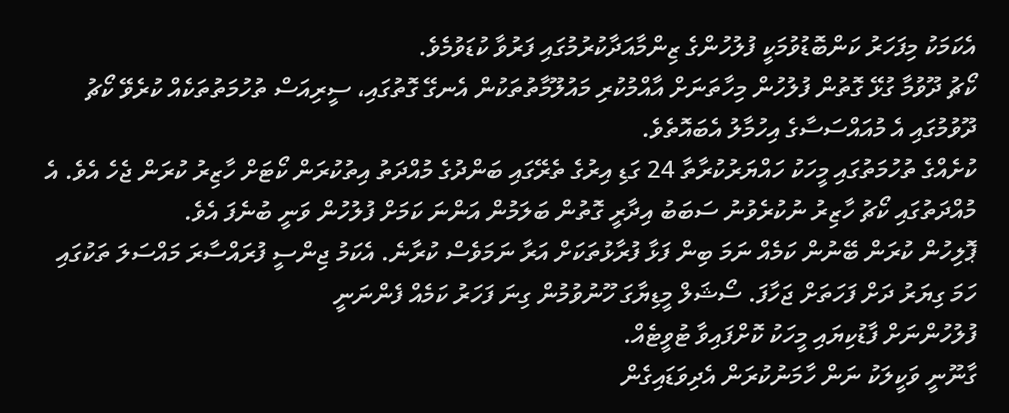އެކަމަކު މިފަހަރު ކަންބޮޑުވުމަކީ ފުލުހުންގެ ޒިންމާއަދާކުރުމުގައި ފަރުވާ ކުޑަވުމެވެ.
ކޯޗު ދޫވުމާ ގުޅޭ ގޮތުން ފުލުހުން މިހާތަނަށް އާއްމުކުރި މައުލޫމާތުތަކުން އެނގޭ ގޮތުގައި، ސީރިއަސް ތުހުމަތުތަކެއް ކުރެވޭ ކޯޗު ދޫވުމުގައި އެ މުއައްސަސާގެ އިހުމާލު އެބައޮތެވެ.
ކުށެއްގެ ތުހުމަތުގައި މީހަކު ހައްޔަރުކުރާތާ 24 ގަޑި އިރުގެ ތެރޭގައި ބަންދުގެ މުއްދަތު އިތުކުރަން ކޯޓަށް ހާޒިރު ކުރަން ޖެހެ އެވެ. އެ މުއްދަތުގައި ކޯޗު ހާޒިރު ނުކުރެވުނު ސަބަބު އިދާރީ ގޮތުން ބަލަމުން އަންނަ ކަމަށް ފުލުހުން ވަނީ ބުނެފަ އެވެ.
ޕޮލިހުން ކުރަން ބޭނުން ކަމެއް ނަމަ ބިން ފަޅާ ފުރާޅުތަކަށް އަރާ ނަމަވެސް ކުރާނެ. އެކަމު ޖިންސީ ފުރައްސާރަ މައްސަލަ ތަކުގައި ހަމަ ގިޔަރު ދަށް ފަހަތަށް ޖަހާފަ. ސޯޝަލް މީޑިޔާގަ ހޫނުވުމުން ގިނަ ފަހަރު ކަމެއް ފެންނަނީ
ފުލުހުންނަށް ފާޑުކިޔައި މީހަކު ކޮށްފައިވާ ޓުވީޓެއް.
ގާނޫނީ ވަކީލަކު ނަން ހާމަނުކުރަން އެދިވަޑައިގެން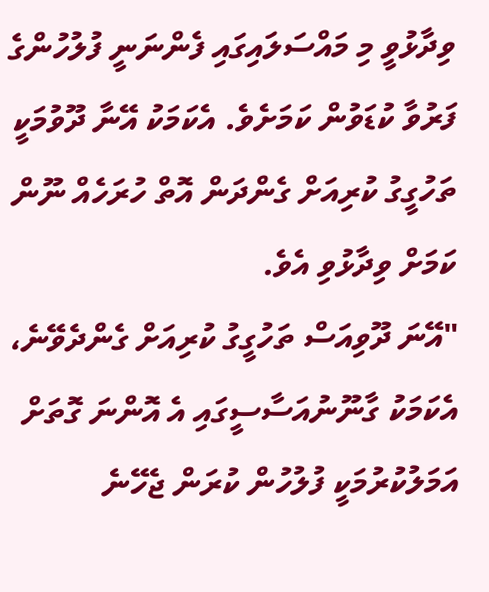ވިދާޅުވީ މި މައްސަލައިގައި ފެންނަނީ ފުލުހުންގެ ފަރުވާ ކުޑަވުން ކަމަށެވެ. އެކަމަކު އޭނާ ދޫވުމަކީ ތަހުގީގު ކުރިއަށް ގެންދަން އޮތް ހުރަހެއް ނޫން ކަމަށް ވިދާޅުވި އެވެ.
"އޭނަ ދޫވިއަސް ތަހުގީގު ކުރިއަށް ގެންދެވޭނެ، އެކަމަކު ގާނޫނުއަސާސީގައި އެ އޮންނަ ގޮތަށް އަމަލުކުރުމަކީ ފުލުހުން ކުރަން ޖެހޭނެ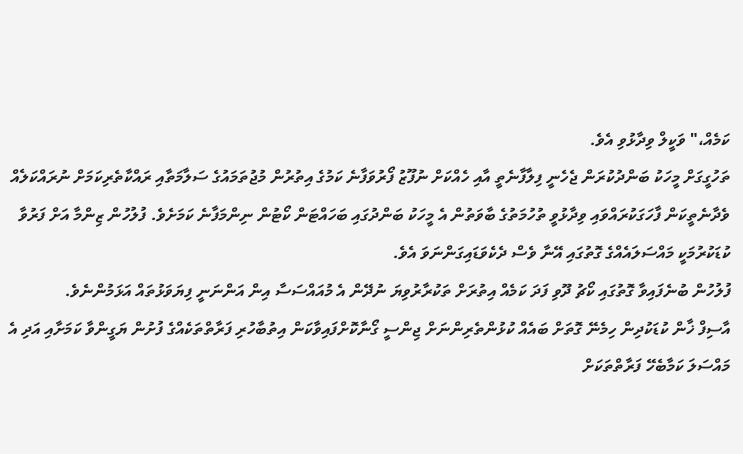ކަމެއް،" ވަކީލް ވިދާޅުވި އެވެ.
ތަހުގީގަށް މީހަކު ބަންދުކުރަން ޖެހެނީ ފިލާފާނެތީ އާއި ހެއްކަށް ނުފޫޒު ފޯރުވަފާނެ ކަމުގެ އިތުރުން މުޖުތަމައުގެ ސަލާމަތާއި ރައްކާތެރިކަމަށް ނުރައްކަލެއް ވެދާނެތީކަން ފާހަގަކުރައްވައި ވިދާޅުވީ ތުހުމަތުގެ ބާވަތުން އެ މީހަކު ބަންދުގައި ބަހައްޓަން ކޯޓުން ނިންމަފާނެ ކަމަށެވެ. ފުލުހުން ޒިންމާ އަށް ފަރުވާ ކުޑަކުރުމަކީ މައްސަލައެއްގެ ގޮތުގައި އޭނާ ވެސް ދެކެވަޑައިގަންނަވަ އެވެ.
ފުލުހުން ބުނެފައިވާ ގޮތުގައި ކޯޗު ދޫވި ފަދަ ކަމެއް އިތުރަށް ތަކުރާރުވިޔަ ނުދޭން އެ މުއައްސަސާ އިން އަންނަނީ ފިޔަވަޅުތައް އަޅަމުންނެވެ.
އާސިފް ޚާން ކުޑަކުދިން ހިމެނޭ ގޮތަށް ބައެއް ކުޅުންތެރިންނަށް ޖިންސީ ގޯނާކޮށްފައިވާކަން އިތުބާހުރި ފަރާތްތަކެއްގެ ފުށުން ޔަގީންވާ ކަމަށާއި އަދި އެ މައްސަލަ ކަމާބެހޭ ފަރާތްތަކަށް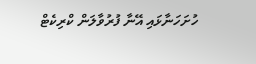ހުށަހަނާޅައި އޭނާ ފުރުވާލަން ކްރިކެޓް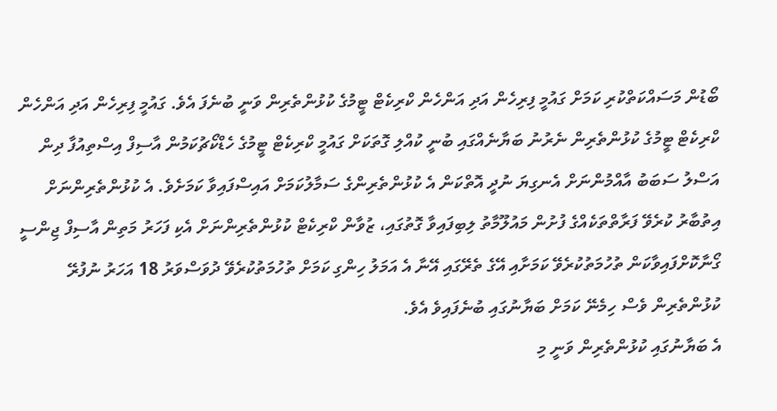ބޯޑުން މަސައްކަތްކުރި ކަމަށް ގައުމީ ފިރިހެން އަދި އަންހެން ކްރިކެޓް ޓީމުގެ ކުޅުންތެރިން ވަނީ ބުނެފަ އެވެ. ގައުމީ ފިރިހެން އަދި އަންހެން ކްރިކެޓް ޓީމުގެ ކުޅުންތެރިން ނެރުނު ބަޔާނެއްގައި ބުނީ ކުއްލި ގޮތަކަށް ގައުމީ ކްރިކެޓް ޓީމުގެ ހެޑްކޯޗުކަމުން އާސިފް އިސްތިއުފާ ދިން އަސްލު ސަބަބު އާއްމުންނަށް އެނގިޔަ ނުދީ އޮތްކަން އެ ކުޅުންތެރިންގެ ސަމާލުކަމަށް އައިސްފައިވާ ކަމަށެވެ. އެ ކުޅުންތެރިންނަށް އިތުބާރު ކުރެވޭ ފަރާތްތަކެއްގެ ފުށުން މައުލޫމާތު ލިބިފައިވާ ގޮތުގައި، ޒުވާން ކްރިކެޓް ކުޅުންތެރިންނަށް އެކި ފަހަރު މަތިން އާސިފް ޖިންސީ ގޯނާކޮށްފައިވާކަން ތުހުމަތުކުރެވޭ ކަމަށާއި އޭގެ ތެރޭގައި އޭނާ އެ އަމަލު ހިންގި ކަމަށް ތުހުމަތުކުރެވޭ ދުވަސްވަރު 18 އަހަރު ނުފުރޭ ކުޅުންތެރިން ވެސް ހިމެނޭ ކަމަށް ބަޔާނުގައި ބުނެފައިވެ އެވެ.
އެ ބަޔާނުގައި ކުޅުންތެރިން ވަނީ މި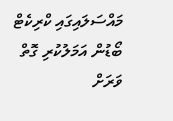މައްސަލައިގައި ކްރިކެޓް ބޯޑުން އަމަލުކުރި ގޮތް ވަރަށް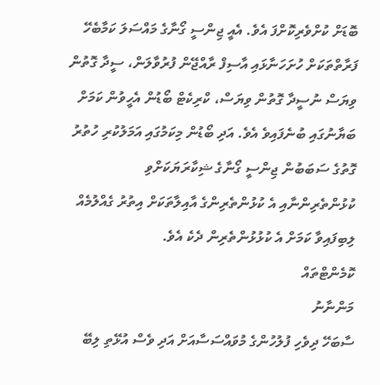ބޮޑަށް ކުށްވެރިކޮށްފަ އެވެ. އެއީ ޖިންސީ ގޯނާގެ މައްސަލަ ކަމާބެހޭ ފަރާތްތަކަށް ހުށަހަނާޅައި އާސިފް ރާއްޖޭން ފުރުވާލަން، ސީދާ ގޮތުން ވިޔަސް ނުސީދާ ގޮތުން ވިޔަސް، ކްރިކެޓް ބޯޑުން އެހީވުން ކަމަށް ބަޔާނުގައި ބުނެފައިވެ އެވެ. އަދި ބޯޑުން މިކަމުގައި އަމަލުކުރި ހުތުރު ގޮތުގެ ސަބަބުން ޖިންސީ ގޯނާގެ ޝިކާރަޔަކަށްވި ކުޅުންތެރިންނާއި އެ ކުޅުންތެރިންގެ އާއިލާތަކަށް އިތުރު ގެއްލުމެއް ލިބިފައިވާ ކަމަށް އެ ކުޅުޅުންތެރިން ދެކެ އެވެ.
ކޮމެންޓްތައް
މަންނާނު
ސާބަހޭ ދިވެހި ފުލުހުންގެ މުވައްސަސާއަށް އަދި ވެސް އުޅޭތި ލިބޭ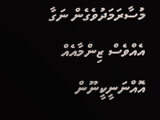މުސާރަމަދުވެގެން ނަގާ އެއްވެސް ޒިންމާއެއް އޮއްނަނީކީނޫން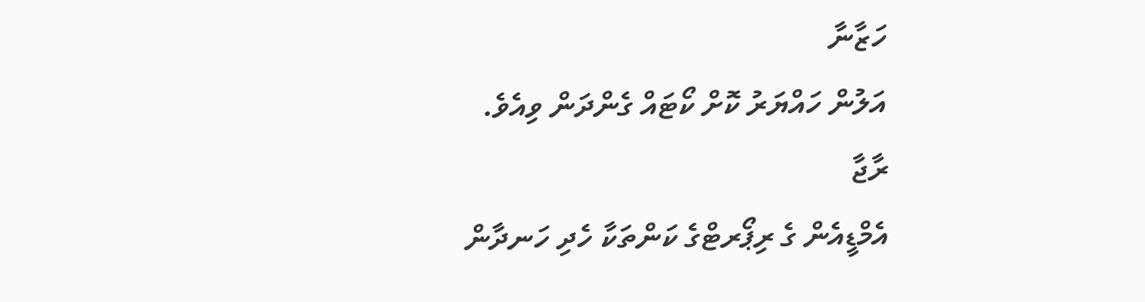ހަޒާނާ
އަލުން ހައްޔަރު ކޮށް ކޯޓައް ގެންދަން ވިއެވެ.
ރާޖާ
އެމްޑީއެން ގެ ރިޕޯރޓްގެ ކަންތަކާ ހެދި ހަނދާން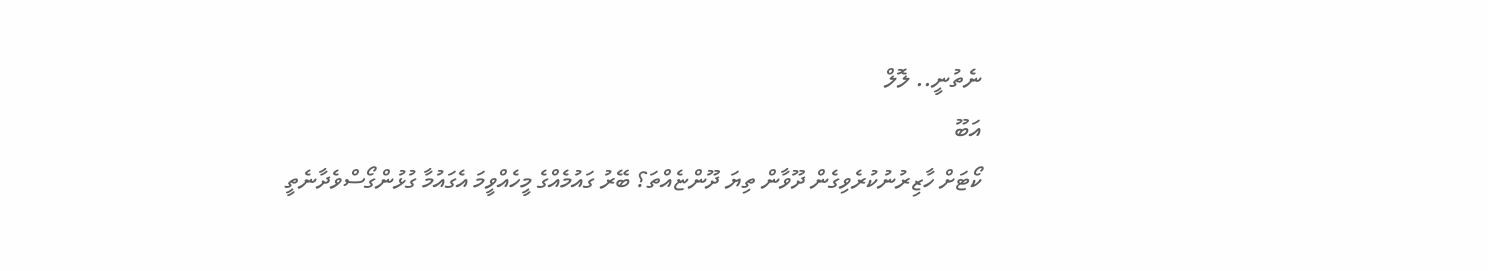ނެތުނީ.. ލޮލް
އަބޫ
ކޯޓަށް ހާޒިރުނުކުރެވިގެން ދޫވާން ތިޔަ ދޫންޏެއްތަ؟ ބޭރު ގައުމެއްގެ މީހެއްވީމަ އެގައުމާ ގުޅުންގޯސްވެދާނެތީ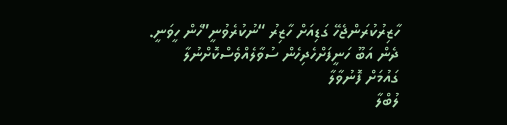ހާޒިރުކުރަންޖެހޭ ގަޑިއަށް ހާޒިރު “ނުކުރެވުނީ”ހެން ހީވަނީ. ދެން އަބޫ ހަނީފަށްހެދިހެން ސުވާލެއްވެސްކޮށްނުލާ ގައުމަށް ފޮނުވާލާ
ލުބްލާ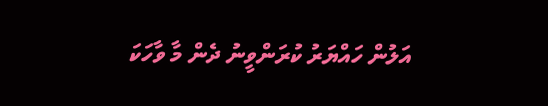އަލުން ހައްޔަރު ކުރަންވީނު ދެން މާ ވާހަކަ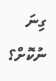ގިނަ ނުކޮށް؟